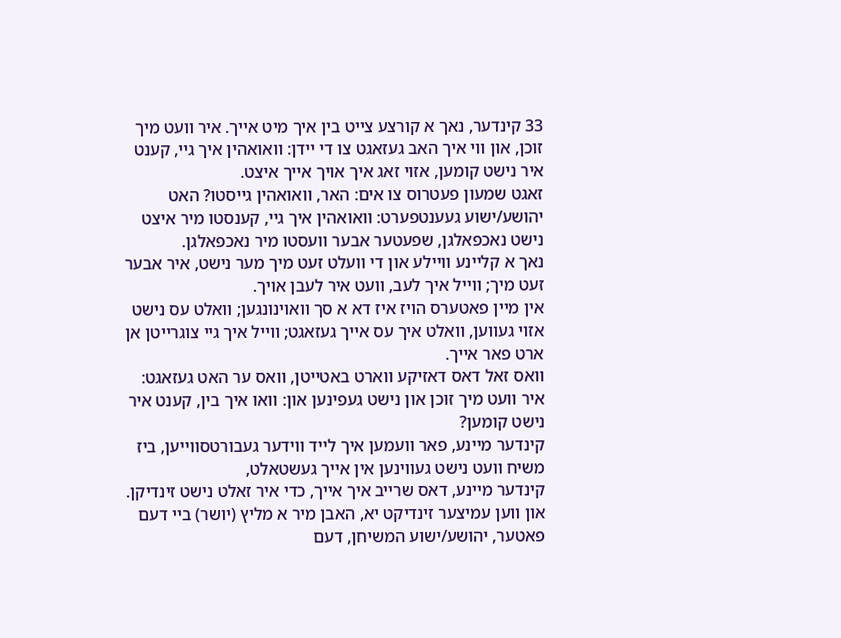33 קינדער, נאך א קורצע צייט בין איך מיט אייך. איר וועט מיך זוכן, און ווי איך האב געזאגט צו די יידן: וואואהין איך גיי, קענט איר נישט קומען, אזוי זאג איך אויך אייך איצט.
זאגט שמעון פעטרוס צו אים: האר, וואואהין גייסטו? האט יהושע/ישוע געענטפערט: וואואהין איך גיי, קענסטו מיר איצט נישט נאכפאלגן, שפעטער אבער וועסטו מיר נאכפאלגן.
נאך א קליינע וויילע און די וועלט זעט מיך מער נישט, איר אבער זעט מיך; ווייל איך לעב, וועט איר לעבן אויך.
אין מיין פאטערס הויז איז דא א סך וואוינונגען; וואלט עס נישט אזוי געווען, וואלט איך עס אייך געזאגט; ווייל איך גיי צוגרייטן אן ארט פאר אייך.
וואס זאל דאס דאזיקע ווארט באטייטן, וואס ער האט געזאגט: איר וועט מיך זוכן און נישט געפינען און: וואו איך בין, קענט איר נישט קומען?
קינדער מיינע, פאר וועמען איך לייד ווידער געבורטסווייען, ביז משיח וועט נישט געווינען אין אייך געשטאלט,
קינדער מיינע, דאס שרייב איך אייך, כדי איר זאלט נישט זינדיקן. און ווען עמיצער זינדיקט יא, האבן מיר א מליץ (יושר) ביי דעם פאטער, יהושע/ישוע המשיחן, דעם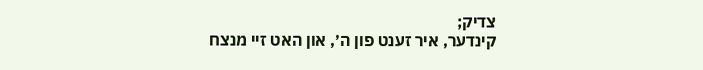צדיק;
קינדער, איר זענט פון ה׳, און האט זיי מנצח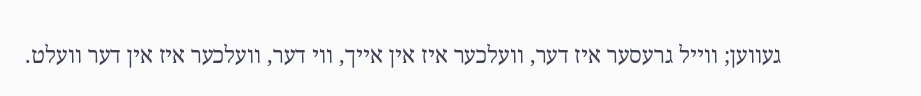געווען; ווייל גרעסער איז דער, וועלכער איז אין אייך, ווי דער, וועלכער איז אין דער וועלט.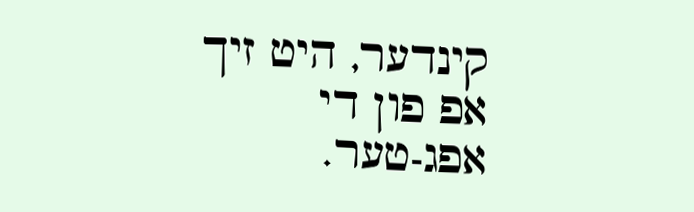קינדער, היט זיך אפ פון די אפג‑טער.